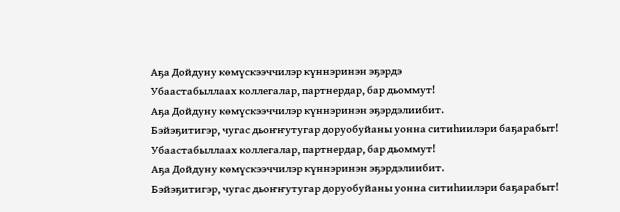Аҕа Дойдуну көмүскээччилэр күннэринэн эҕэрдэ
Убаастабыллаах коллегалар, партнердар, бар дьоммут!
Аҕа Дойдуну көмүскээччилэр күннэринэн эҕэрдэлиибит.
Бэйэҕитигэр, чугас дьоҥҥутугар доруобуйаны уонна ситиһиилэри баҕарабыт!
Убаастабыллаах коллегалар, партнердар, бар дьоммут!
Аҕа Дойдуну көмүскээччилэр күннэринэн эҕэрдэлиибит.
Бэйэҕитигэр, чугас дьоҥҥутугар доруобуйаны уонна ситиһиилэри баҕарабыт!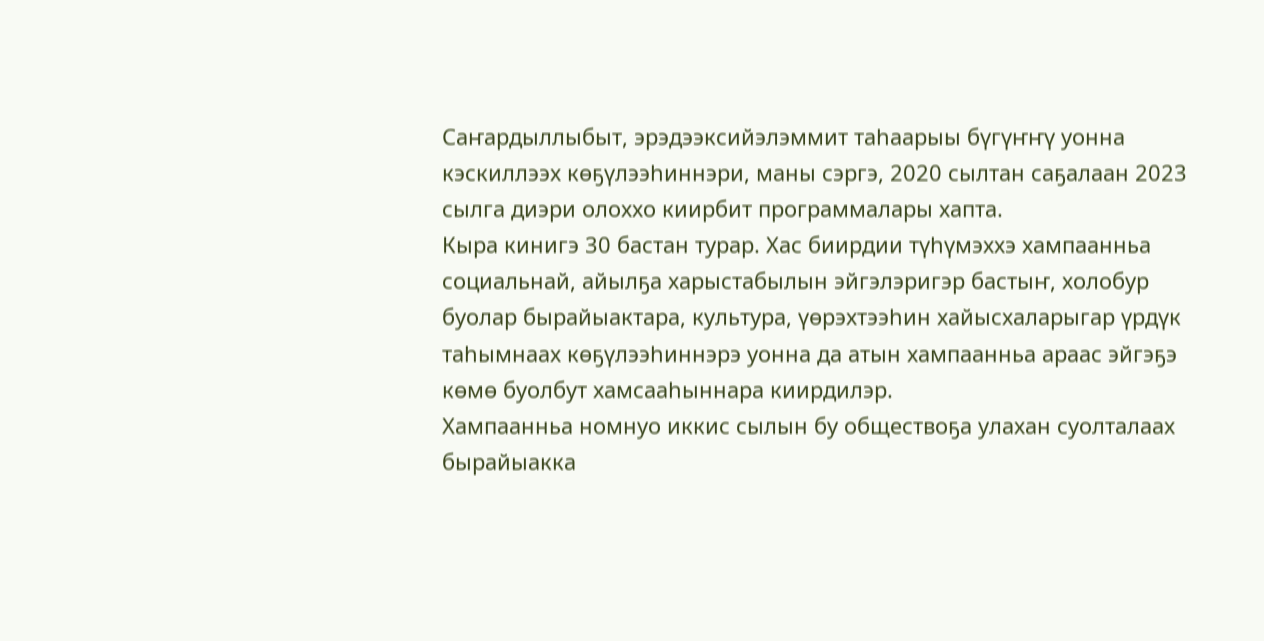Саҥардыллыбыт, эрэдээксийэлэммит таһаарыы бүгүҥҥү уонна кэскиллээх көҕүлээһиннэри, маны сэргэ, 2020 сылтан саҕалаан 2023 сылга диэри олоххо киирбит программалары хапта.
Кыра кинигэ 30 бастан турар. Хас биирдии түһүмэххэ хампаанньа социальнай, айылҕа харыстабылын эйгэлэригэр бастыҥ, холобур буолар бырайыактара, культура, үөрэхтээһин хайысхаларыгар үрдүк таһымнаах көҕүлээһиннэрэ уонна да атын хампаанньа араас эйгэҕэ көмө буолбут хамсааһыннара киирдилэр.
Хампаанньа номнуо иккис сылын бу обществоҕа улахан суолталаах бырайыакка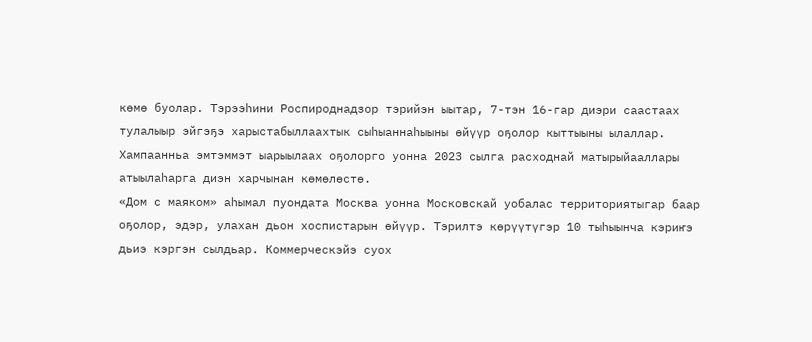көмө буолар. Тэрээһини Роспироднадзор тэрийэн ыытар, 7-тэн 16-гар диэри саастаах тулалыыр эйгэҕэ харыстабыллаахтык сыһыаннаһыыны өйүүр оҕолор кыттыыны ылаллар.
Хампаанньа эмтэммэт ыарыылаах оҕолорго уонна 2023 сылга расходнай матырыйааллары атыылаһарга диэн харчынан көмөлөстө.
«Дом с маяком» аһымал пуондата Москва уонна Московскай уобалас территориятыгар баар оҕолор, эдэр, улахан дьон хоспистарын өйүүр. Тэрилтэ көрүүтүгэр 10 тыһыынча кэриҥэ дьиэ кэргэн сылдьар. Коммерческэйэ суох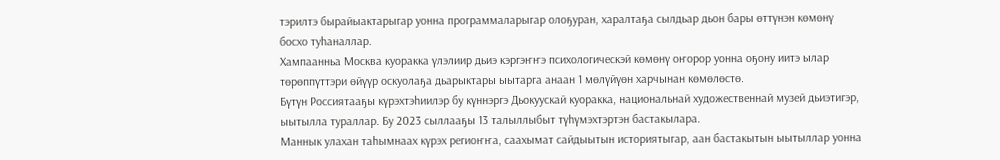тэрилтэ бырайыактарыгар уонна программаларыгар олоҕуран, харалтаҕа сылдьар дьон бары өттүнэн көмөнү босхо туһаналлар.
Хампаанньа Москва куоракка үлэлиир дьиэ кэргэҥҥэ психологическэй көмөнү оҥорор уонна оҕону иитэ ылар төрөппүттэри өйүүр оскуолаҕа дьарыктары ыытарга анаан 1 мөлүйүөн харчынан көмөлөстө.
Бүтүн Россиятааҕы күрэхтэһиилэр бу күннэргэ Дьокуускай куоракка, национальнай художественнай музей дьиэтигэр, ыытылла тураллар. Бу 2023 сыллааҕы 13 талыллыбыт түһүмэхтэртэн бастакылара.
Маннык улахан таһымнаах күрэх региоҥҥа, саахымат сайдыытын историятыгар, аан бастакытын ыытыллар уонна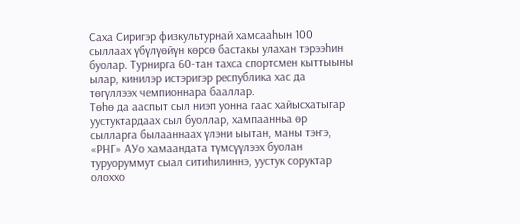Саха Сиригэр физкультурнай хамсааһын 100 сыллаах үбүлүөйүн көрсө бастакы улахан тэрээһин буолар. Турнирга 60-тан тахса спортсмен кыттыыны ылар, кинилэр истэригэр республика хас да төгүллээх чемпионнара бааллар.
Төһө да ааспыт сыл ниэп уонна гаас хайысхатыгар уустуктардаах сыл буоллар, хампаанньа өр сылларга былааннаах үлэни ыытан, маны тэҥэ, «РНГ» АУо хамаандата түмсүүлээх буолан туруоруммут сыал ситиһилиннэ, уустук соруктар олоххо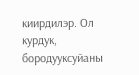киирдилэр. Ол курдук, бородууксуйаны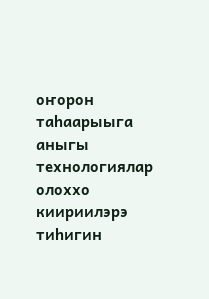оҥорон таһаарыыга аныгы технологиялар олоххо киириилэрэ тиһигин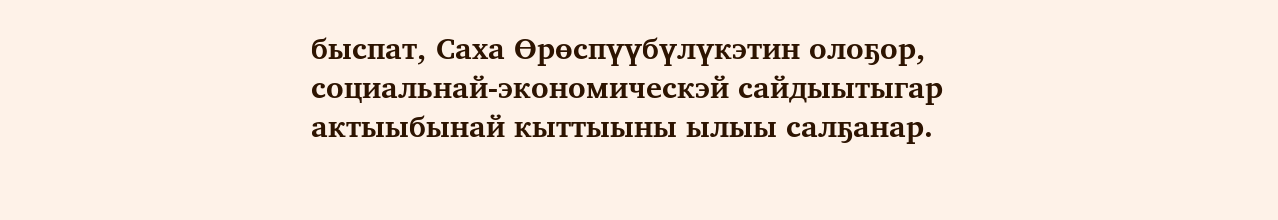быспат, Саха Өрөспүүбүлүкэтин олоҕор, социальнай-экономическэй сайдыытыгар актыыбынай кыттыыны ылыы салҕанар.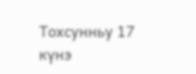Тохсунньу 17 күнэ